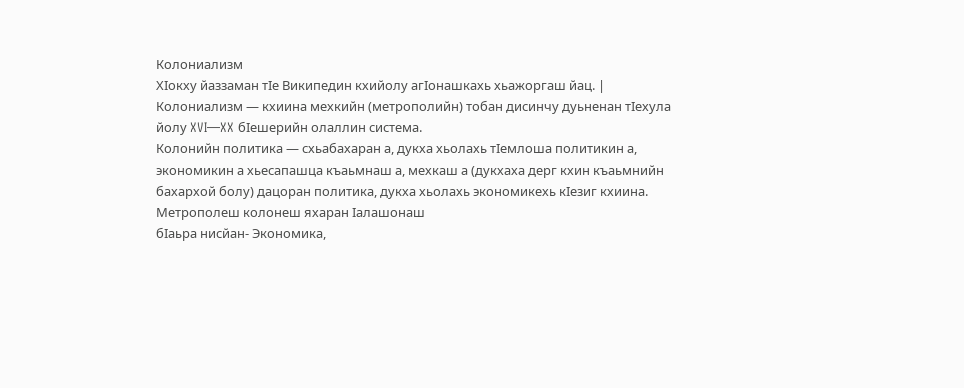Колониализм
ХӀокху йаззаман тӀе Википедин кхийолу агӀонашкахь хьажоргаш йац. |
Колониализм — кхиина мехкийн (метрополийн) тобан дисинчу дуьненан тӀехула йолу XVI—XX бӀешерийн олаллин система.
Колонийн политика — схьабахаран а, дукха хьолахь тӀемлоша политикин а, экономикин а хьесапашца къаьмнаш а, мехкаш а (дукхаха дерг кхин къаьмнийн бахархой болу) дацоран политика, дукха хьолахь экономикехь кӀезиг кхиина.
Метрополеш колонеш яхаран Ӏалашонаш
бӀаьра нисйан- Экономика,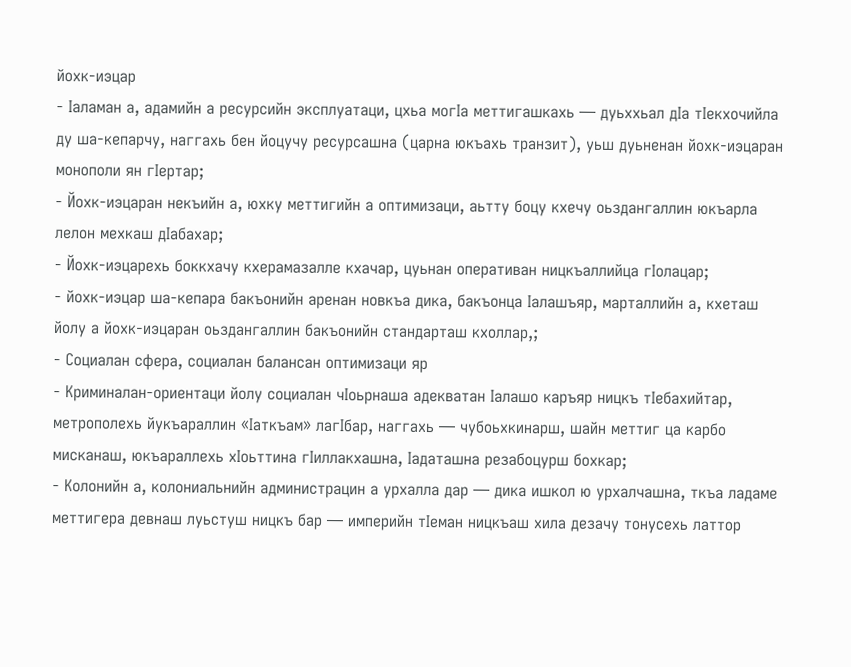йохк-иэцар
- Ӏаламан а, адамийн а ресурсийн эксплуатаци, цхьа могӀа меттигашкахь — дуьххьал дӀа тӀекхочийла ду ша-кепарчу, наггахь бен йоцучу ресурсашна (царна юкъахь транзит), уьш дуьненан йохк-иэцаран монополи ян гӀертар;
- Йохк-иэцаран некъийн а, юхку меттигийн а оптимизаци, аьтту боцу кхечу оьздангаллин юкъарла лелон мехкаш дӀабахар;
- Йохк-иэцарехь боккхачу кхерамазалле кхачар, цуьнан оперативан ницкъаллийца гӀолацар;
- йохк-иэцар ша-кепара бакъонийн аренан новкъа дика, бакъонца Ӏалашъяр, марталлийн а, кхеташ йолу а йохк-иэцаран оьздангаллин бакъонийн стандарташ кхоллар,;
- Социалан сфера, социалан балансан оптимизаци яр
- Криминалан-ориентаци йолу социалан чӀоьрнаша адекватан Ӏалашо каръяр ницкъ тӀебахийтар, метрополехь йукъараллин «Ӏаткъам» лагӀбар, наггахь — чубоьхкинарш, шайн меттиг ца карбо мисканаш, юкъараллехь хӀоьттина гӀиллакхашна, Ӏадаташна резабоцурш бохкар;
- Колонийн а, колониальнийн администрацин а урхалла дар — дика ишкол ю урхалчашна, ткъа ладаме меттигера девнаш луьстуш ницкъ бар — империйн тӀеман ницкъаш хила дезачу тонусехь латтор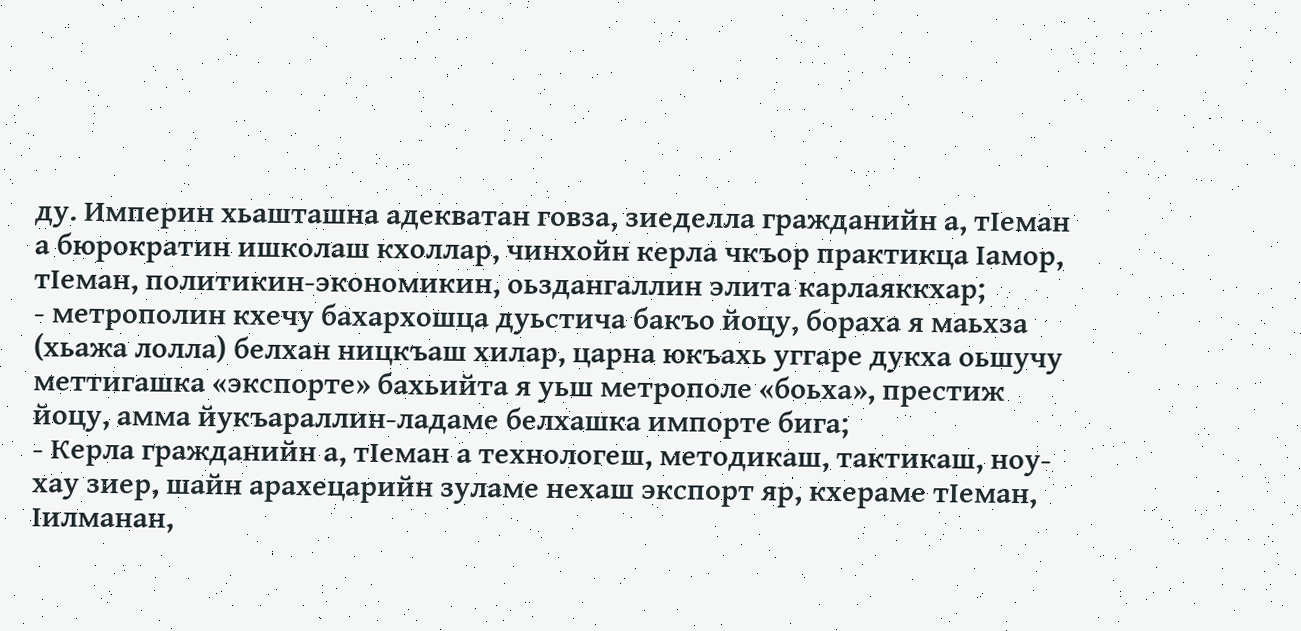ду. Империн хьашташна адекватан говза, зиеделла гражданийн а, тӀеман а бюрократин ишколаш кхоллар, чинхойн керла чкъор практикца Ӏамор, тӀеман, политикин-экономикин, оьздангаллин элита карлаяккхар;
- метрополин кхечу бахархошца дуьстича бакъо йоцу, бораха я маьхза (хьажа лолла) белхан ницкъаш хилар, царна юкъахь уггаре дукха оьшучу меттигашка «экспорте» бахьийта я уьш метрополе «боьха», престиж йоцу, амма йукъараллин-ладаме белхашка импорте бига;
- Керла гражданийн а, тӀеман а технологеш, методикаш, тактикаш, ноу-хау зиер, шайн арахецарийн зуламе нехаш экспорт яр, кхераме тӀеман, Ӏилманан,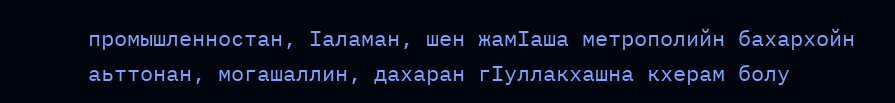промышленностан, Ӏаламан, шен жамӀаша метрополийн бахархойн аьттонан, могашаллин, дахаран гӀуллакхашна кхерам болу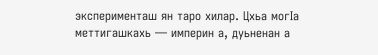эксперименташ ян таро хилар. Цхьа могӀа меттигашкахь — империн а, дуьненан а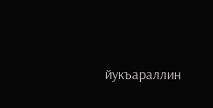йукъараллин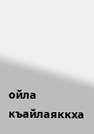ойла къайлаяккха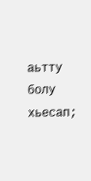аьтту болу хьесап;